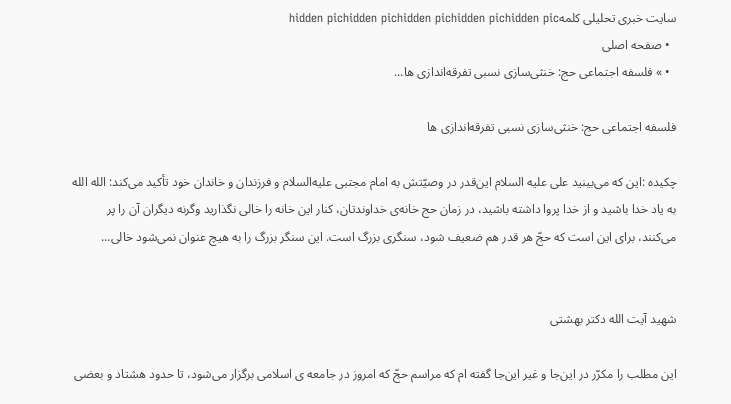سایت خبری تحلیلی کلمهhidden pichidden pichidden pichidden pichidden pic
  • صفحه اصلی
  • » فلسفه اجتماعی حج: خنثی‌سازی نسبی تفرقه‌اندازی ها...

فلسفه اجتماعی حج: خنثی‌سازی نسبی تفرقه‌اندازی ها

چکیده :این که می‌بینید علی علیه‌ السلام این‌قدر در وصیّتش به امام مجتبی علیه‌السلام و فرزندان و خاندان خود تأکید می‌کند: الله الله به یاد خدا باشید و از خدا پروا داشته باشید، در زمان حج خانه‌ی خداوندتان، کنار این خانه را خالی نگذارید وگرنه دیگران آن را پر می‌کنند، برای این است که حجّ هر قدر هم ضعیف شود، سنگری بزرگ است. این سنگر بزرگ را به هیچ عنوان نمی‌شود خالی...


شهید آیت الله دکتر بهشتی

این مطلب را مکرّر در این‌جا و غیر این‌جا گفته ام که مراسم حجّ که امروز در جامعه ی اسلامی برگزار می‌شود، تا حدود هشتاد و بعضی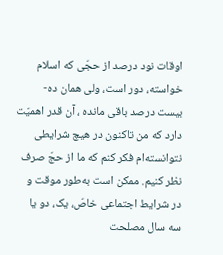اوقات نود درصد از حجّی که اسلام خواسته، دور است، ولی همان ده- بیست درصد باقی مانده ، آن قدر اهمیّت دارد که من تاکنون در هیچ شرایطی نتوانسته‌ام فکر کنم که ما از حجّ صرف نظر کنیم. ممکن است به‌طور موقت و در شرایط اجتماعی خاصّ، یک، دو یا سه سال مصلحت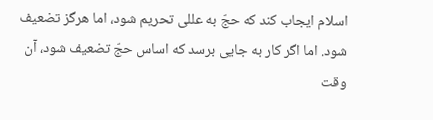اسلام ایجاب کند که حجّ به عللی تحریم شود، اما هرگز تضعیف شود. اما اگر کار به جایی برسد که اساس حجّ تضعیف شود، آن وقت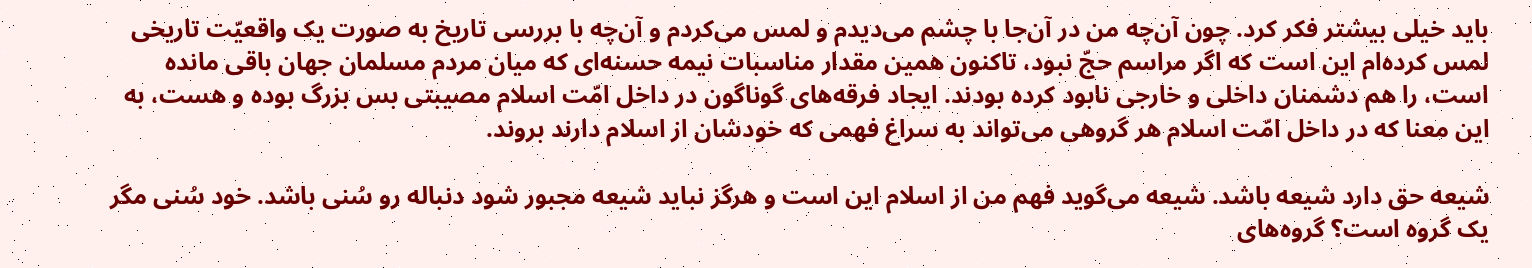باید خیلی بیشتر فکر کرد. چون آن‌چه من در آن‌جا با چشم می‌دیدم و لمس می‌کردم و آن‌چه با بررسی تاریخ به صورت یک واقعیّت تاریخی لمس کرده‌ام این است که اگر مراسم حجّ نبود، تاکنون همین مقدار مناسبات نیمه حسنه‌ای که میان مردم مسلمان جهان باقی مانده است، را هم دشمنان داخلی و خارجی نابود کرده‌ بودند. ایجاد فرقه‌های گوناگون در داخل امّت اسلام مصیبتی بس بزرگ بوده و هست، به این معنا که در داخل امّت اسلام هر گروهی می‌تواند به سراغ فهمی که خودشان از اسلام دارند بروند.

شیعه حق دارد شیعه باشد. شیعه می‌گوید فهم من از اسلام این است و هرگز نباید شیعه مجبور شود دنباله رو سُنی باشد. خود سُنی مگر یک گروه است؟ گروه‌های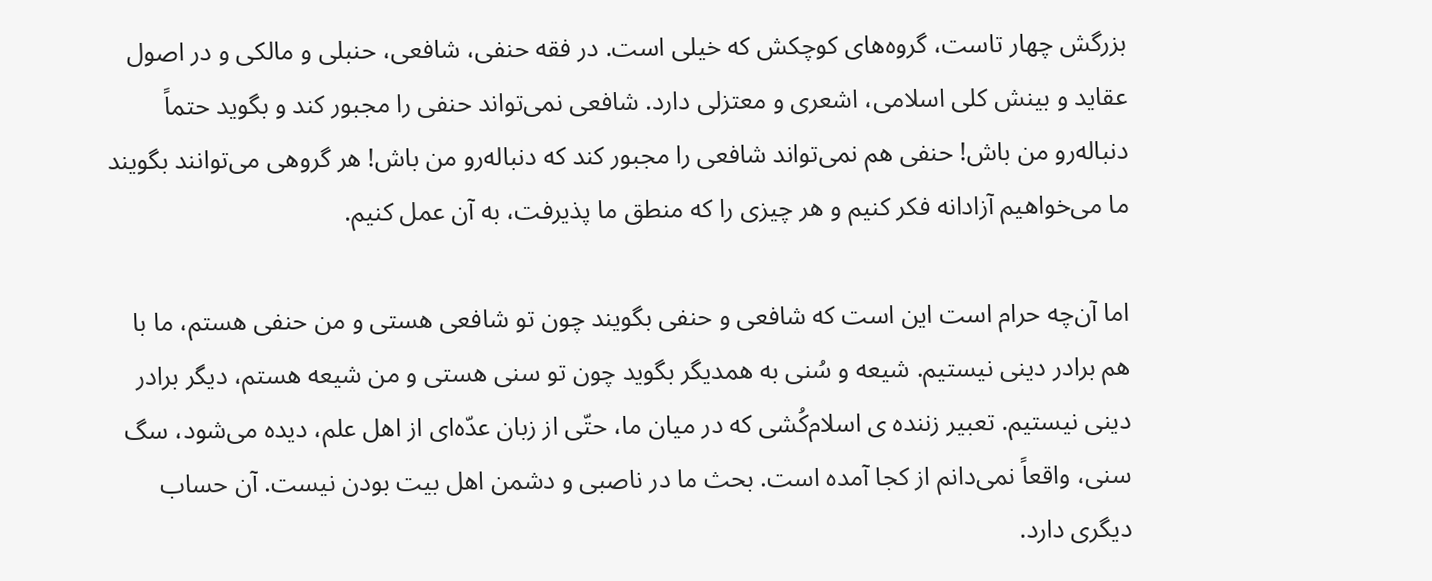بزرگش چهار تاست، گروه‌های کوچکش که خیلی است. در فقه حنفی، شافعی، حنبلی و مالکی و در اصول عقاید و بینش کلی اسلامی، اشعری و معتزلی دارد. شافعی نمی‌تواند حنفی را مجبور کند و بگوید حتماً دنباله‌رو من باش! حنفی هم نمی‌تواند شافعی را مجبور کند که دنباله‌رو من باش! هر گروهی می‌توانند بگویند ما می‌خواهیم آزادانه فکر کنیم و هر چیزی را که منطق ما پذیرفت، به آن عمل کنیم.

اما آن‌چه حرام است این است که شافعی و حنفی بگویند چون تو شافعی هستی و من حنفی هستم، ما با هم برادر دینی نیستیم. شیعه و سُنی به همدیگر بگوید چون تو سنی هستی و من شیعه هستم، دیگر برادر دینی نیستیم. تعبیر زننده ی اسلام‌کُشی که در میان ما، حتّی از زبان عدّه‌ای از اهل علم، دیده می‌شود، سگ سنی، واقعاً نمی‌دانم از کجا آمده است. بحث ما در ناصبی و دشمن اهل بیت بودن نیست. آن حساب دیگری دارد.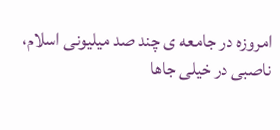امروزه در جامعه ی چند صد میلیونی اسلام، ناصبی در خیلی جاها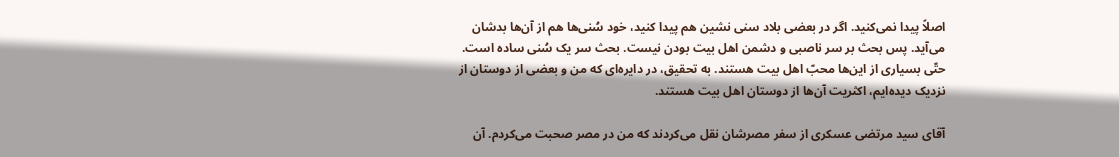اصلاً پیدا نمی‌کنید. اگر در بعضی بلاد سنی نشین هم پیدا کنید، خود سُنی‌ها هم از آن‌ها بدشان می‌آید. پس بحث بر سر ناصبی و دشمن اهل بیت بودن نیست. بحث سر یک سُنی ساده است. حتّی بسیاری از این‌ها محبّ اهل بیت هستند. به تحقیق، در دایره‌ای که من و بعضی از دوستان از نزدیک دیده‌ایم، اکثریت آن‌ها از دوستان اهل بیت هستند.

آقای سید مرتضی عسکری از سفر مصرشان نقل می‌کردند که من در مصر صحبت می‌کردم. آن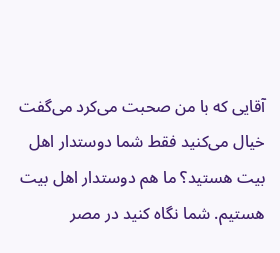آقایی که با من صحبت می‌کرد می‌گفت خیال می‌کنید فقط شما دوستدار اهل بیت هستید؟ ما هم دوستدار اهل بیت هستیم. شما نگاه کنید در مصر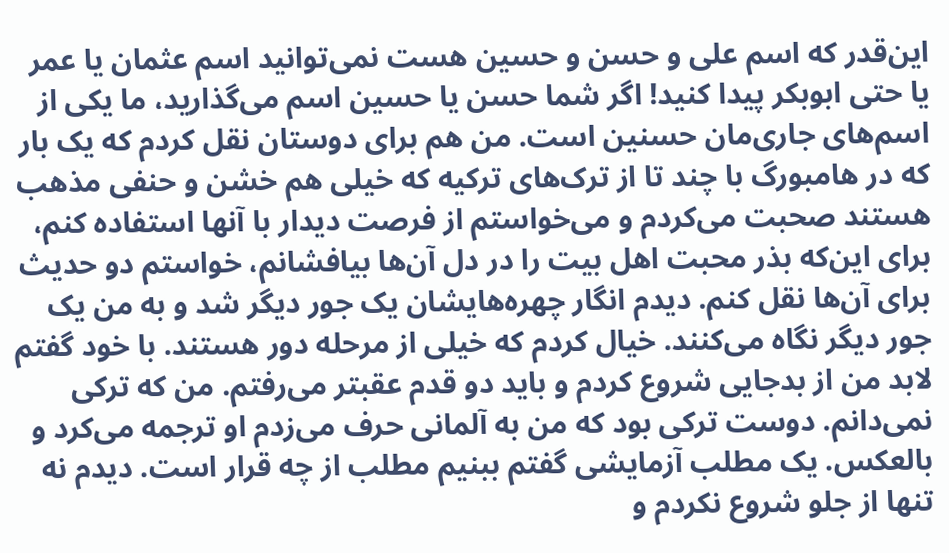این‌قدر که اسم علی و حسن و حسین هست نمی‌توانید اسم عثمان یا عمر یا حتی ابوبکر پیدا کنید! اگر شما حسن یا حسین اسم می‌گذارید، ما یکی از اسم‌های جاری‌مان حسنین است. من هم برای دوستان نقل کردم که یک بار که در هامبورگ با چند تا از ترک‌های ترکیه که خیلی هم خشن و حنفی مذهب هستند صحبت می‌کردم و می‌خواستم از فرصت دیدار با آنها استفاده کنم، برای این‌که بذر محبت اهل بیت را در دل آن‌ها بیافشانم، خواستم دو حدیث برای آن‌ها نقل کنم. دیدم انگار چهر‌ه‌هایشان یک جور دیگر شد و به من یک جور دیگر نگاه می‌کنند. خیال کردم که خیلی از مرحله دور هستند. با خود گفتم لابد من از بدجایی شروع کردم و باید دو قدم عقبتر‌ می‌رفتم. من که ترکی نمی‌دانم. دوست ترکی بود که من به آلمانی حرف می‌زدم او ترجمه می‌کرد و بالعکس. یک مطلب آزمایشی گفتم ببنیم مطلب از چه قرار است. دیدم نه تنها از جلو شروع نکردم و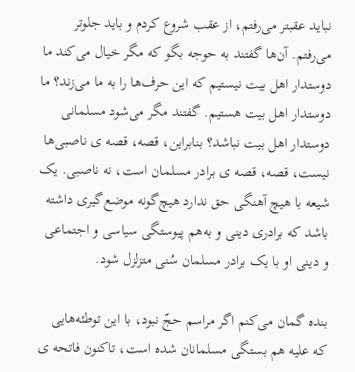نباید عقبتر می‌رفتم، از عقب شروع کردم و باید جلوتر می‌رفتم. آن‌ها گفتند به حوجه بگو که مگر خیال می‌کند ما دوستدار اهل بیت نیستیم که این حرف‌ها را به ما می‌زند؟ ما دوستدار اهل بیت هستیم. گفتند مگر می‌شود مسلمانی دوستدار اهل بیت نباشد؟ بنابراین، قصه، قصه ی ناصبی‌ها نیست، قصه، قصه ی برادر مسلمان است، نه ناصبی. یک شیعه با هیچ آهنگی حق ندارد هیچ‌گونه موضع‌گیری داشته باشد که برادری دینی و به‌هم پیوستگی سیاسی و اجتماعی و دینی او با یک برادر مسلمان سُنی متزلزل شود.

بنده گمان می‌کنم اگر مراسم حجّ نبود، با این توطئه‌هایی که علیه هم بستگی مسلمانان شده است، تاکنون فاتحه ی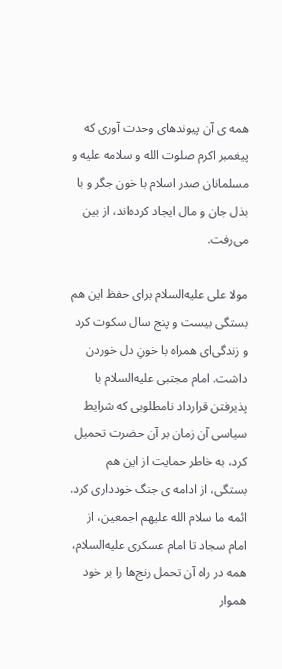همه ی آن پیوندهای وحدت آوری که پیغمبر اکرم صلوت الله و سلامه علیه و مسلمانان صدر اسلام با خون جگر و با بذل جان و مال ایجاد کرده‌اند، از بین می‌رفت.

مولا علی علیه‌السلام برای حفظ این هم بستگی بیست و پنج سال سکوت کرد و زندگی‌ای همراه با خونِ دل خوردن داشت. امام مجتبی علیه‌السلام با پذیرفتن قرارداد نامطلوبی که شرایط سیاسی آن زمان بر آن حضرت تحمیل کرد، به خاطر حمایت از این هم بستگی، از ادامه ی جنگ خودداری کرد. ائمه ما سلام الله علیهم اجمعین، از امام سجاد تا امام عسکری علیه‌السلام، همه در راه آن تحمل‌ رنج‌ها را بر خود هموار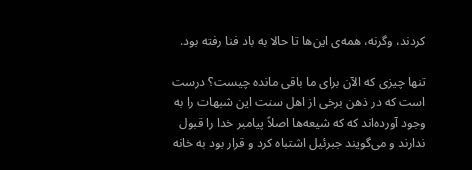کردند، وگرنه، همه‌ی این‌ها تا حالا به باد فنا رفته بود.

تنها چیزی که الآن برای ما باقی مانده چیست؟ درست است که در ذهن برخی از اهل سنت این شبهات را به وجود آورده‌اند که که شیعه‌ها اصلاً پیامبر خدا را قبول ندارند و می‌گویند جبرئیل اشتباه کرد و قرار بود به خانه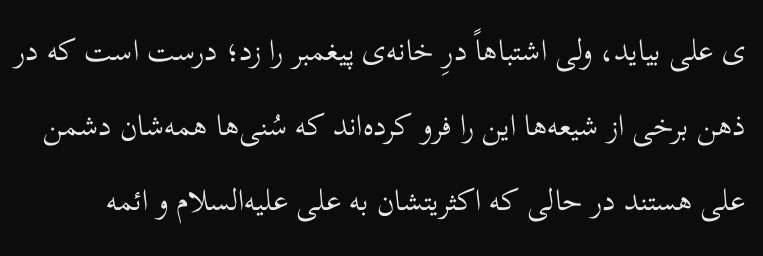ی علی بیاید، ولی اشتباهاً درِ خانه‌ی پیغمبر را زد؛ درست است که در ذهن برخی از شیعه‌ها این را فرو کرده‌اند که سُنی‌ها همه‌شان دشمن علی هستند در حالی که اکثریتشان به علی علیه‌السلام و ائمه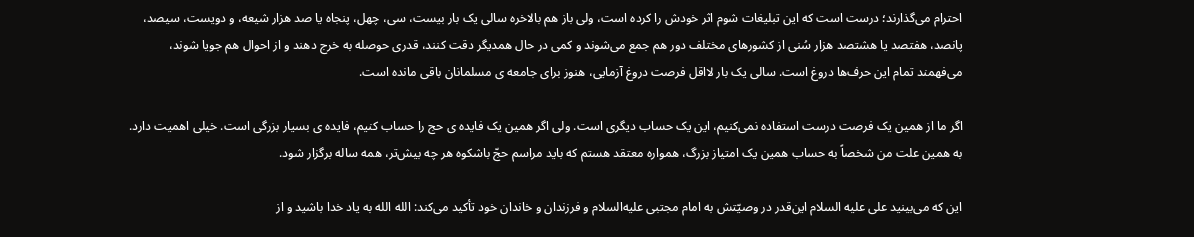احترام می‌گذارند؛ درست است که این تبلیغات شوم اثر خودش را کرده است، ولی باز هم بالاخره سالی یک بار بیست، سی، چهل‌، پنجاه‌ یا صد هزار شیعه، و دویست، سیصد، پانصد، هفتصد یا هشتصد هزار سُنی از کشورهای مختلف دور هم جمع می‌شوند و کمی در حال همدیگر دقت کنند، قدری حوصله به خرج دهند و از احوال هم جویا شوند، می‌فهمند تمام این حرف‌ها دروغ است. سالی یک بار لااقل فرصت دروغ آزمایی، هنوز برای جامعه ی مسلمانان باقی مانده است.

اگر ما از همین یک فرصت درست استفاده نمی‌کنیم، این یک حساب دیگری است. ولی اگر همین یک فایده ی حج را حساب کنیم، فایده ی بسیار بزرگی است. خیلی اهمیت دارد. به همین علت من شخصاً به حساب همین یک امتیاز بزرگ، همواره معتقد هستم که باید مراسم حجّ باشکوه هر چه بیش‌تر، همه ساله برگزار شود.

این که می‌بینید علی علیه‌ السلام این‌قدر در وصیّتش به امام مجتبی علیه‌السلام و فرزندان و خاندان خود تأکید می‌کند: الله الله به یاد خدا باشید و از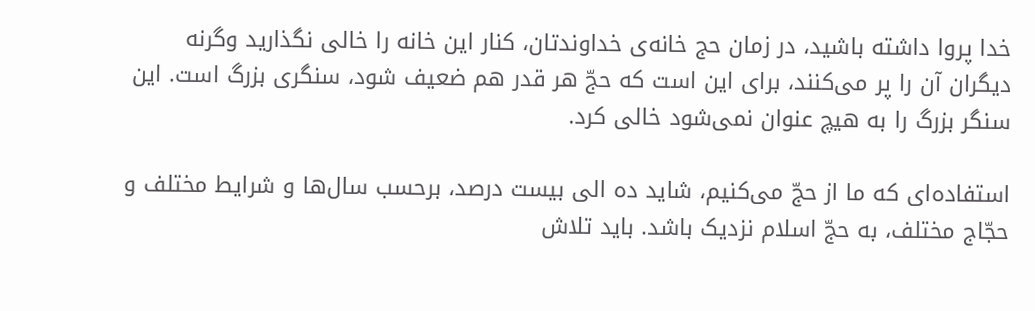خدا پروا داشته باشید، در زمان حج خانه‌ی خداوندتان، کنار این خانه را خالی نگذارید وگرنه دیگران آن را پر می‌کنند، برای این است که حجّ هر قدر هم ضعیف شود، سنگری بزرگ است. این سنگر بزرگ را به هیچ عنوان نمی‌شود خالی کرد.

استفاده‌ای که ما از حجّ می‌کنیم، شاید ده الی بیست درصد، برحسب سال‌ها و شرایط مختلف و حجّاج مختلف، به حجّ اسلام نزدیک باشد. باید تلاش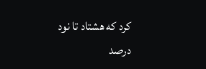کرد که هشتاد تا نود درصد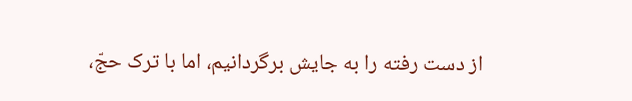از دست رفته را به جایش برگردانیم، اما با ترک حجّ،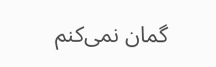گمان نمی‌کنم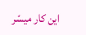این کار میسّر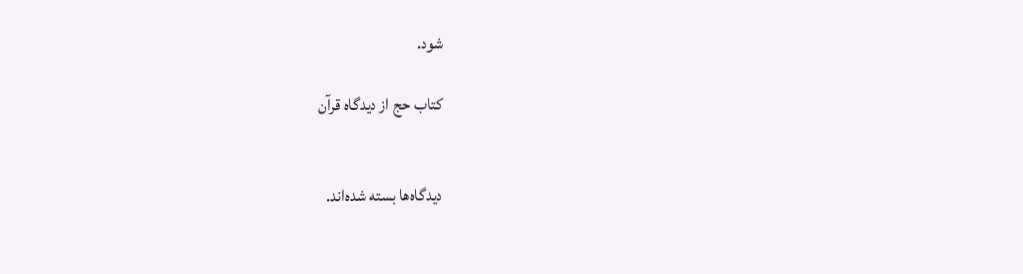شود.

کتاب حج از دیدگاه قرآن


دیدگاه‌ها بسته شده‌اند.